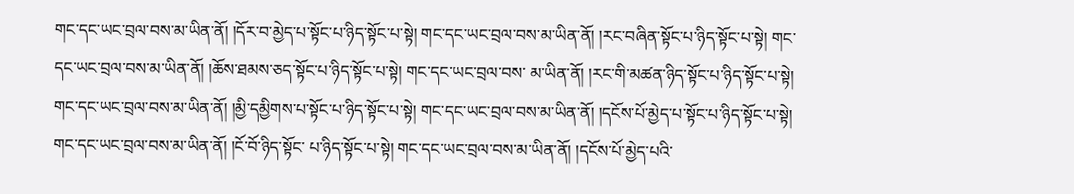གང་དང་ཡང་བྲལ་བས་མ་ཡིན་ནོ། །དོར་བ་མྱེད་པ་སྟོང་པ་ཉིད་སྟོང་པ་སྟེ། གང་དང་ཡང་བྲལ་བས་མ་ཡིན་ནོ། །རང་བཞིན་སྟོང་པ་ཉིད་སྟོང་པ་སྟེ། གང་དང་ཡང་བྲལ་བས་མ་ཡིན་ནོ། །ཆོས་ཐམས་ཅད་སྟོང་པ་ཉིད་སྟོང་པ་སྟེ། གང་དང་ཡང་བྲལ་བས་ མ་ཡིན་ནོ། །རང་གི་མཚན་ཉིད་སྟོང་པ་ཉིད་སྟོང་པ་སྟེ། གང་དང་ཡང་བྲལ་བས་མ་ཡིན་ནོ། །མྱི་དམྱིགས་པ་སྟོང་པ་ཉིད་སྟོང་པ་སྟེ། གང་དང་ཡང་བྲལ་བས་མ་ཡིན་ནོ། །དངོས་པོ་མྱེད་པ་སྟོང་པ་ཉིད་སྟོང་པ་སྟེ། གང་དང་ཡང་བྲལ་བས་མ་ཡིན་ནོ། །ངོ་བོ་ཉིད་སྟོང་ པ་ཉིད་སྟོང་པ་སྟེ། གང་དང་ཡང་བྲལ་བས་མ་ཡིན་ནོ། །དངོས་པོ་མྱེད་པའི་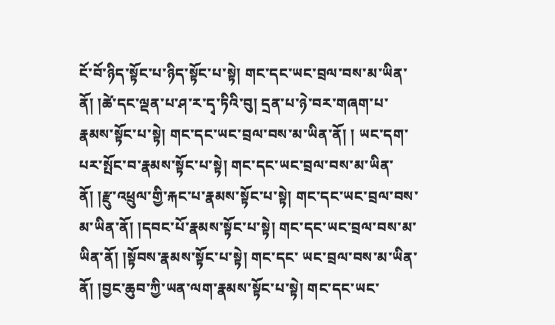ངོ་བོ་ཉིད་སྟོང་པ་ཉིད་སྟོང་པ་སྟེ། གང་དང་ཡང་བྲལ་བས་མ་ཡིན་ནོ། །ཚེ་དང་ལྡན་པ་ཤ་ར་དྭ་ཏིའི་བུ། དྲན་པ་ཉེ་བར་གཞག་པ་རྣམས་སྟོང་པ་སྟེ། གང་དང་ཡང་བྲལ་བས་མ་ཡིན་ནོ། ། ཡང་དག་པར་སྤོང་བ་རྣམས་སྟོང་པ་སྟེ། གང་དང་ཡང་བྲལ་བས་མ་ཡིན་ནོ། །རྫུ་འཕྲུལ་གྱི་རྐང་པ་རྣམས་སྟོང་པ་སྟེ། གང་དང་ཡང་བྲལ་བས་མ་ཡིན་ནོ། །དབང་པོ་རྣམས་སྟོང་པ་སྟེ། གང་དང་ཡང་བྲལ་བས་མ་ཡིན་ནོ། །སྟོབས་རྣམས་སྟོང་པ་སྟེ། གང་དང་ ཡང་བྲལ་བས་མ་ཡིན་ནོ། །བྱང་ཆུབ་ཀྱི་ཡན་ལག་རྣམས་སྟོང་པ་སྟེ། གང་དང་ཡང་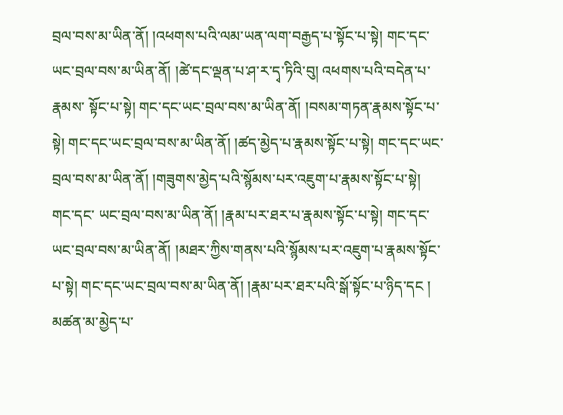བྲལ་བས་མ་ཡིན་ནོ། །འཕགས་པའི་ལམ་ཡན་ལག་བརྒྱད་པ་སྟོང་པ་སྟེ། གང་དང་ཡང་བྲལ་བས་མ་ཡིན་ནོ། །ཚེ་དང་ལྡན་པ་ཤ་ར་དྭ་ཏིའི་བུ། འཕགས་པའི་བདེན་པ་རྣམས་ སྟོང་པ་སྟེ། གང་དང་ཡང་བྲལ་བས་མ་ཡིན་ནོ། །བསམ་གཏན་རྣམས་སྟོང་པ་སྟེ། གང་དང་ཡང་བྲལ་བས་མ་ཡིན་ནོ། །ཚད་མྱེད་པ་རྣམས་སྟོང་པ་སྟེ། གང་དང་ཡང་བྲལ་བས་མ་ཡིན་ནོ། །གཟུགས་མྱེད་པའི་སྙོམས་པར་འཇུག་པ་རྣམས་སྟོང་པ་སྟེ། གང་དང་ ཡང་བྲལ་བས་མ་ཡིན་ནོ། །རྣམ་པར་ཐར་པ་རྣམས་སྟོང་པ་སྟེ། གང་དང་ཡང་བྲལ་བས་མ་ཡིན་ནོ། །མཐར་ཀྱིས་གནས་པའི་སྙོམས་པར་འཇུག་པ་རྣམས་སྟོང་པ་སྟེ། གང་དང་ཡང་བྲལ་བས་མ་ཡིན་ནོ། །རྣམ་པར་ཐར་པའི་སྒོ་སྟོང་པ་ཉིད་དང ། མཚན་མ་མྱེད་པ་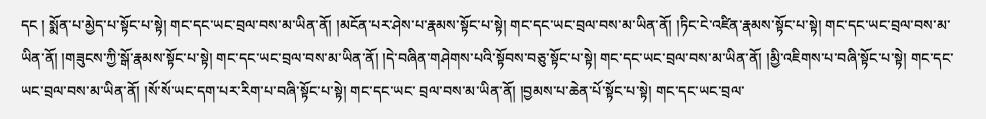དང ། སྨོན་པ་མྱེད་པ་སྟོང་པ་སྟེ། གང་དང་ཡང་བྲལ་བས་མ་ཡིན་ནོ། །མངོན་པར་ཤེས་པ་རྣམས་སྟོང་པ་སྟེ། གང་དང་ཡང་བྲལ་བས་མ་ཡིན་ནོ། །ཏིང་ངེ་འཛིན་རྣམས་སྟོང་པ་སྟེ། གང་དང་ཡང་བྲལ་བས་མ་ཡིན་ནོ། །གཟུངས་ཀྱི་སྒོ་རྣམས་སྟོང་པ་སྟེ། གང་དང་ཡང་བྲལ་བས་མ་ཡིན་ནོ། །དེ་བཞིན་གཤེགས་པའི་སྟོབས་བཅུ་སྟོང་པ་སྟེ། གང་དང་ཡང་བྲལ་བས་མ་ཡིན་ནོ། །མྱི་འཇིགས་པ་བཞི་སྟོང་པ་སྟེ། གང་དང་ཡང་བྲལ་བས་མ་ཡིན་ནོ། །སོ་སོ་ཡང་དག་པར་རིག་པ་བཞི་སྟོང་པ་སྟེ། གང་དང་ཡང་ བྲལ་བས་མ་ཡིན་ནོ། །བྱམས་པ་ཆེན་པོ་སྟོང་པ་སྟེ། གང་དང་ཡང་བྲལ་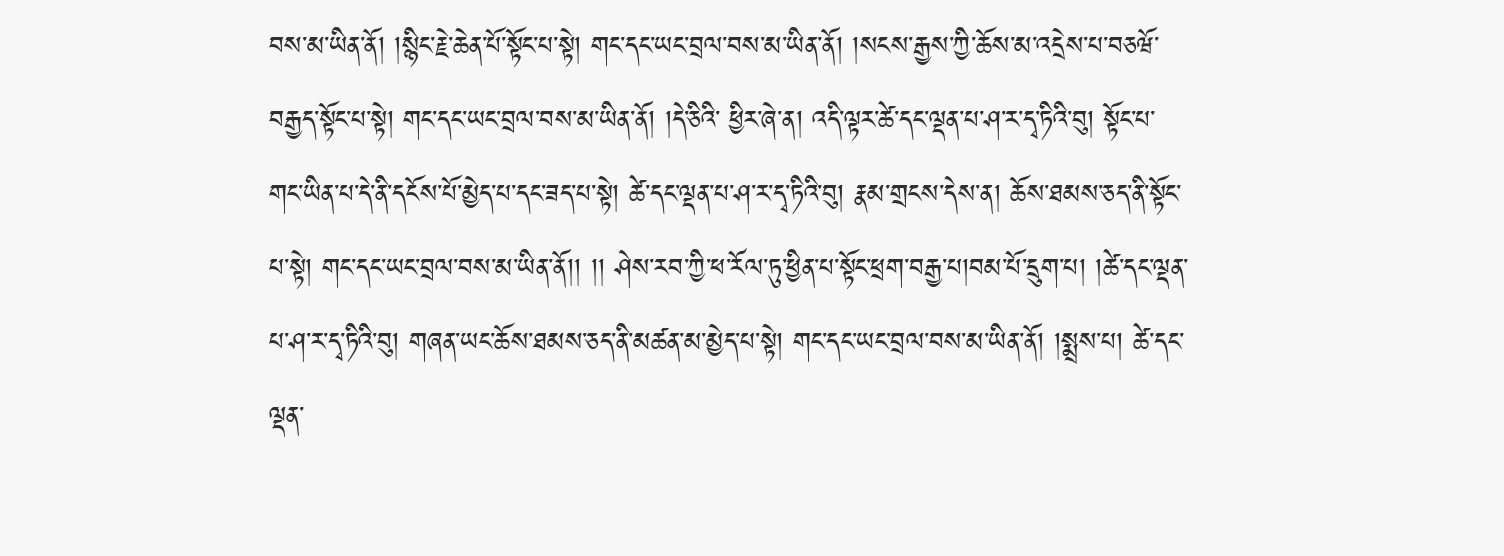བས་མ་ཡིན་ནོ། །སྙིང་རྗེ་ཆེན་པོ་སྟོང་པ་སྟེ། གང་དང་ཡང་བྲལ་བས་མ་ཡིན་ནོ། །སངས་རྒྱས་ཀྱི་ཆོས་མ་འདྲེས་པ་བཅཝོ་བརྒྱད་སྟོང་པ་སྟེ། གང་དང་ཡང་བྲལ་བས་མ་ཡིན་ནོ། །དེ་ཅིའི་ ཕྱིར་ཞེ་ན། འདི་ལྟར་ཚེ་དང་ལྡན་པ་ཤ་ར་དྭ་ཏིའི་བུ། སྟོང་པ་གང་ཡིན་པ་དེ་ནི་དངོས་པོ་མྱེད་པ་དང་ཟད་པ་སྟེ། ཚེ་དང་ལྡན་པ་ཤ་ར་དྭ་ཏིའི་བུ། རྣམ་གྲངས་དེས་ན། ཆོས་ཐམས་ཅད་ནི་སྟོང་པ་སྟེ། གང་དང་ཡང་བྲལ་བས་མ་ཡིན་ནོ།། །། ཤེས་རབ་ཀྱི་ཕ་རོལ་ཏུ་ཕྱིན་པ་སྟོང་ཕྲག་བརྒྱ་པ།བམ་པོ་དྲུག་པ། །ཚེ་དང་ལྡན་པ་ཤ་ར་དྭ་ཏིའི་བུ། གཞན་ཡང་ཆོས་ཐམས་ཅད་ནི་མཚན་མ་མྱེད་པ་སྟེ། གང་དང་ཡང་བྲལ་བས་མ་ཡིན་ནོ། །སྨྲས་པ། ཚེ་དང་ལྡན་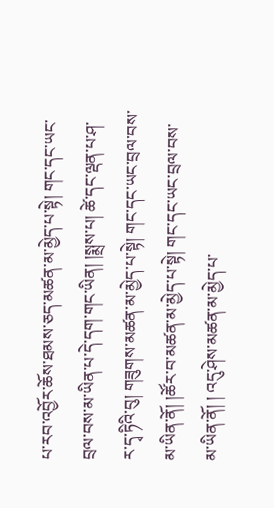པ་རབ་འབྱོར་ཆོས་ཐམས་ཅད་མཚན་མ་མྱེད་པ་སྟེ། གང་དང་ཡང་བྲལ་བས་མ་ཡིན་པ་དེ་དག་གང་ཡིན། །སྨྲས་པ། ཚེ་དང་ལྡན་པ་ཤ་ར་དྭ་ཏིའི་བུ། གཟུགས་མཚན་མ་མྱེད་པ་སྟེ། གང་དང་ཡང་བྲལ་བས་མ་ཡིན་ནོ། །ཚོར་བ་མཚན་མ་མྱེད་པ་སྟེ། གང་དང་ཡང་བྲལ་བས་མ་ཡིན་ནོ། ། འདུ་ཤེས་མཚན་མ་མྱེད་པ་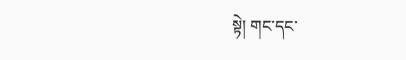སྟེ། གང་དང་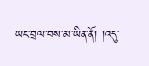ཡང་བྲལ་བས་མ་ཡིན་ནོ། །འདུ་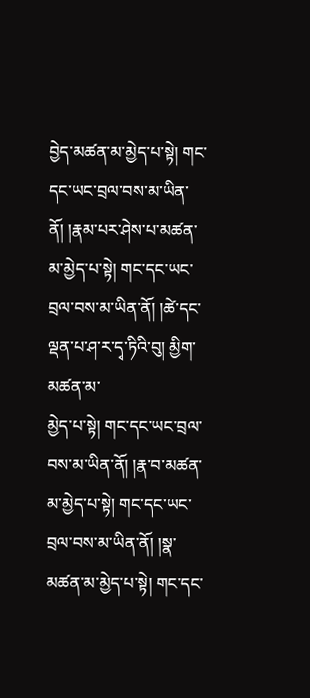བྱེད་མཚན་མ་མྱེད་པ་སྟེ། གང་དང་ཡང་བྲལ་བས་མ་ཡིན་ནོ། །རྣམ་པར་ཤེས་པ་མཚན་མ་མྱེད་པ་སྟེ། གང་དང་ཡང་བྲལ་བས་མ་ཡིན་ནོ། །ཚེ་དང་ལྡན་པ་ཤ་ར་དྭ་ཏིའི་བུ། མྱིག་མཚན་མ་
མྱེད་པ་སྟེ། གང་དང་ཡང་བྲལ་བས་མ་ཡིན་ནོ། །རྣ་བ་མཚན་མ་མྱེད་པ་སྟེ། གང་དང་ཡང་བྲལ་བས་མ་ཡིན་ནོ། །སྣ་མཚན་མ་མྱེད་པ་སྟེ། གང་དང་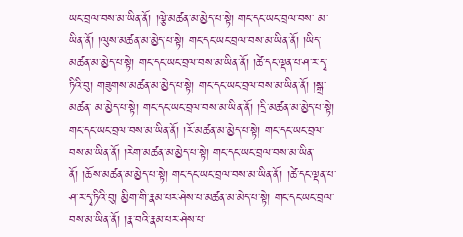ཡང་བྲལ་བས་མ་ཡིན་ནོ། །ལྕེ་མཚན་མ་མྱེད་པ་སྟེ། གང་དང་ཡང་བྲལ་བས་ མ་ཡིན་ནོ། །ལུས་མཚན་མ་མྱེད་པ་སྟེ། གང་དང་ཡང་བྲལ་བས་མ་ཡིན་ནོ། །ཡིད་མཚན་མ་མྱེད་པ་སྟེ། གང་དང་ཡང་བྲལ་བས་མ་ཡིན་ནོ། །ཚེ་དང་ལྡན་པ་ཤ་ར་དྭ་ཏིའི་བུ། གཟུགས་མཚན་མ་མྱེད་པ་སྟེ། གང་དང་ཡང་བྲལ་བས་མ་ཡིན་ནོ། །སྒྲ་མཚན་ མ་མྱེད་པ་སྟེ། གང་དང་ཡང་བྲལ་བས་མ་ཡིན་ནོ། །དྲི་མཚན་མ་མྱེད་པ་སྟེ། གང་དང་ཡང་བྲལ་བས་མ་ཡིན་ནོ། །རོ་མཚན་མ་མྱེད་པ་སྟེ། གང་དང་ཡང་བྲལ་བས་མ་ཡིན་ནོ། །རེག་མཚན་མ་མྱེད་པ་སྟེ། གང་དང་ཡང་བྲལ་བས་མ་ཡིན་ནོ། །ཆོས་མཚན་མ་མྱེད་པ་སྟེ། གང་དང་ཡང་བྲལ་བས་མ་ཡིན་ནོ། །ཚེ་དང་ལྡན་པ་ཤ་ར་དྭ་ཏིའི་བུ། མྱིག་གི་རྣམ་པར་ཤེས་པ་མཚན་མ་མེད་པ་སྟེ། གང་དང་ཡང་བྲལ་བས་མ་ཡིན་ནོ། །རྣ་བའི་རྣམ་པར་ཤེས་པ་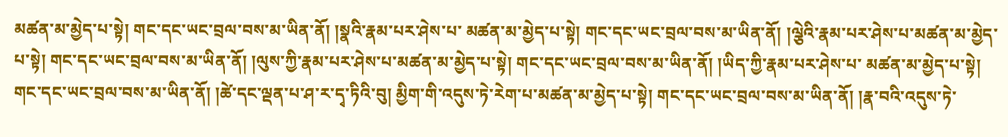མཚན་མ་མྱེད་པ་སྟེ། གང་དང་ཡང་བྲལ་བས་མ་ཡིན་ནོ། །སྣའི་རྣམ་པར་ཤེས་པ་ མཚན་མ་མྱེད་པ་སྟེ། གང་དང་ཡང་བྲལ་བས་མ་ཡིན་ནོ། །ལྕེའི་རྣམ་པར་ཤེས་པ་མཚན་མ་མྱེད་པ་སྟེ། གང་དང་ཡང་བྲལ་བས་མ་ཡིན་ནོ། །ལུས་ཀྱི་རྣམ་པར་ཤེས་པ་མཚན་མ་མྱེད་པ་སྟེ། གང་དང་ཡང་བྲལ་བས་མ་ཡིན་ནོ། །ཡིད་ཀྱི་རྣམ་པར་ཤེས་པ་ མཚན་མ་མྱེད་པ་སྟེ། གང་དང་ཡང་བྲལ་བས་མ་ཡིན་ནོ། །ཚེ་དང་ལྡན་པ་ཤ་ར་དྭ་ཏིའི་བུ། མྱིག་གི་འདུས་ཏེ་རེག་པ་མཚན་མ་མྱེད་པ་སྟེ། གང་དང་ཡང་བྲལ་བས་མ་ཡིན་ནོ། །རྣ་བའི་འདུས་ཏེ་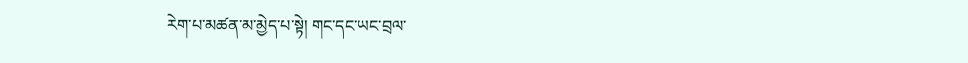རེག་པ་མཚན་མ་མྱེད་པ་སྟེ། གང་དང་ཡང་བྲལ་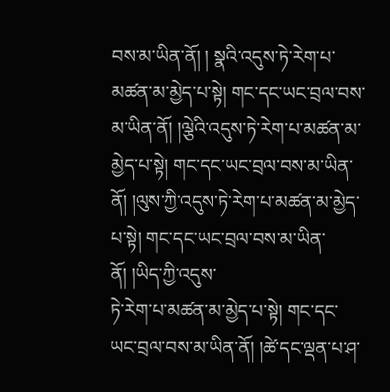བས་མ་ཡིན་ནོ། ། སྣའི་འདུས་ཏེ་རེག་པ་མཚན་མ་མྱེད་པ་སྟེ། གང་དང་ཡང་བྲལ་བས་མ་ཡིན་ནོ། །ལྕེའི་འདུས་ཏེ་རེག་པ་མཚན་མ་མྱེད་པ་སྟེ། གང་དང་ཡང་བྲལ་བས་མ་ཡིན་ནོ། །ལུས་ཀྱི་འདུས་ཏེ་རེག་པ་མཚན་མ་མྱེད་པ་སྟེ། གང་དང་ཡང་བྲལ་བས་མ་ཡིན་ནོ། །ཡིད་ཀྱི་འདུས་
ཏེ་རེག་པ་མཚན་མ་མྱེད་པ་སྟེ། གང་དང་ཡང་བྲལ་བས་མ་ཡིན་ནོ། །ཚེ་དང་ལྡན་པ་ཤ་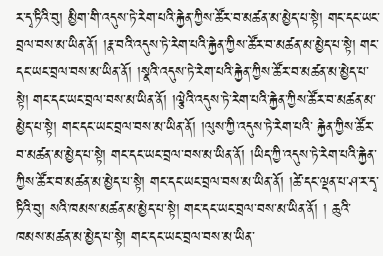ར་དྭ་ཏིའི་བུ། མྱིག་གི་འདུས་ཏེ་རེག་པའི་རྐྱེན་ཀྱིས་ཚོར་བ་མཚན་མ་མྱེད་པ་སྟེ། གང་དང་ཡང་བྲལ་བས་མ་ཡིན་ནོ། །རྣ་བའི་འདུས་ཏེ་རེག་པའི་རྐྱེན་ཀྱིས་ཚོར་བ་མཚན་མ་མྱེད་པ་སྟེ། གང་དང་ཡང་བྲལ་བས་མ་ཡིན་ནོ། །སྣའི་འདུས་ཏེ་རེག་པའི་རྐྱེན་ཀྱིས་ཚོར་བ་མཚན་མ་མྱེད་པ་སྟེ། གང་དང་ཡང་བྲལ་བས་མ་ཡིན་ནོ། །ལྕེའི་འདུས་ཏེ་རེག་པའི་རྐྱེན་ཀྱིས་ཚོར་བ་མཚན་མ་མྱེད་པ་སྟེ། གང་དང་ཡང་བྲལ་བས་མ་ཡིན་ནོ། །ལུས་ཀྱི་འདུས་ཏེ་རེག་པའི་ རྐྱེན་ཀྱིས་ཚོར་བ་མཚན་མ་མྱེད་པ་སྟེ། གང་དང་ཡང་བྲལ་བས་མ་ཡིན་ནོ། །ཡིད་ཀྱི་འདུས་ཏེ་རེག་པའི་རྐྱེན་ཀྱིས་ཚོར་བ་མཚན་མ་མྱེད་པ་སྟེ། གང་དང་ཡང་བྲལ་བས་མ་ཡིན་ནོ། །ཚེ་དང་ལྡན་པ་ཤ་ར་དྭ་ཏིའི་བུ། སའི་ཁམས་མཚན་མ་མྱེད་པ་སྟེ། གང་དང་ཡང་བྲལ་བས་མ་ཡིན་ནོ། ། ཆུའི་ཁམས་མཚན་མ་མྱེད་པ་སྟེ། གང་དང་ཡང་བྲལ་བས་མ་ཡིན་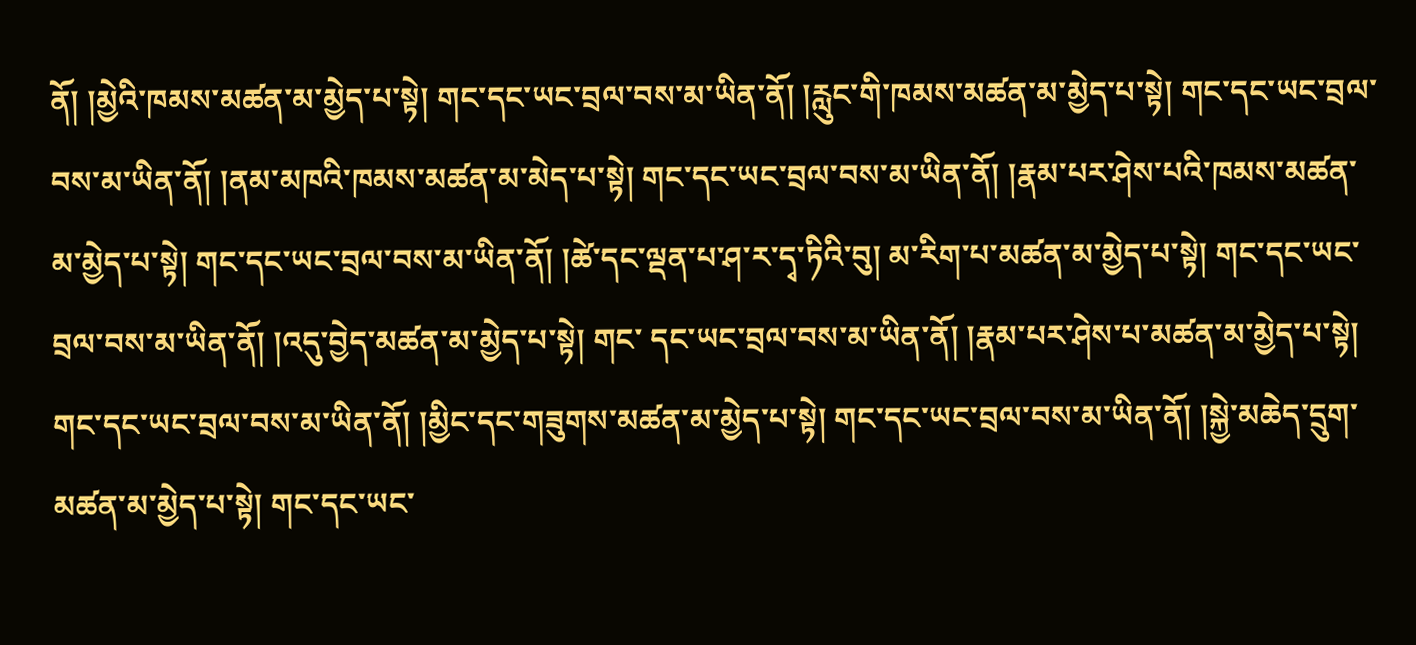ནོ། །མྱེའི་ཁམས་མཚན་མ་མྱེད་པ་སྟེ། གང་དང་ཡང་བྲལ་བས་མ་ཡིན་ནོ། །རླུང་གི་ཁམས་མཚན་མ་མྱེད་པ་སྟེ། གང་དང་ཡང་བྲལ་བས་མ་ཡིན་ནོ། །ནམ་མཁའི་ཁམས་མཚན་མ་མེད་པ་སྟེ། གང་དང་ཡང་བྲལ་བས་མ་ཡིན་ནོ། །རྣམ་པར་ཤེས་པའི་ཁམས་མཚན་མ་མྱེད་པ་སྟེ། གང་དང་ཡང་བྲལ་བས་མ་ཡིན་ནོ། །ཚེ་དང་ལྡན་པ་ཤ་ར་དྭ་ཏིའི་བུ། མ་རིག་པ་མཚན་མ་མྱེད་པ་སྟེ། གང་དང་ཡང་བྲལ་བས་མ་ཡིན་ནོ། །འདུ་བྱེད་མཚན་མ་མྱེད་པ་སྟེ། གང་ དང་ཡང་བྲལ་བས་མ་ཡིན་ནོ། །རྣམ་པར་ཤེས་པ་མཚན་མ་མྱེད་པ་སྟེ། གང་དང་ཡང་བྲལ་བས་མ་ཡིན་ནོ། །མྱིང་དང་གཟུགས་མཚན་མ་མྱེད་པ་སྟེ། གང་དང་ཡང་བྲལ་བས་མ་ཡིན་ནོ། །སྐྱེ་མཆེད་དྲུག་མཚན་མ་མྱེད་པ་སྟེ། གང་དང་ཡང་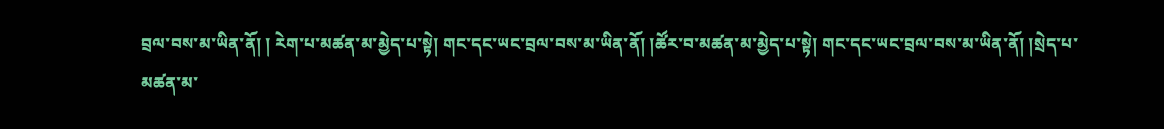བྲལ་བས་མ་ཡིན་ནོ། ། རེག་པ་མཚན་མ་མྱེད་པ་སྟེ། གང་དང་ཡང་བྲལ་བས་མ་ཡིན་ནོ། །ཚོར་བ་མཚན་མ་མྱེད་པ་སྟེ། གང་དང་ཡང་བྲལ་བས་མ་ཡིན་ནོ། །སྲེད་པ་མཚན་མ་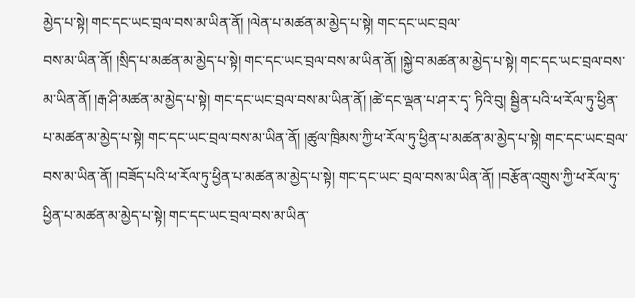མྱེད་པ་སྟེ། གང་དང་ཡང་བྲལ་བས་མ་ཡིན་ནོ། །ལེན་པ་མཚན་མ་མྱེད་པ་སྟེ། གང་དང་ཡང་བྲལ་
བས་མ་ཡིན་ནོ། །སྲིད་པ་མཚན་མ་མྱེད་པ་སྟེ། གང་དང་ཡང་བྲལ་བས་མ་ཡིན་ནོ། །སྐྱེ་བ་མཚན་མ་མྱེད་པ་སྟེ། གང་དང་ཡང་བྲལ་བས་མ་ཡིན་ནོ། །རྒ་ཤི་མཚན་མ་མྱེད་པ་སྟེ། གང་དང་ཡང་བྲལ་བས་མ་ཡིན་ནོ། །ཚེ་དང་ལྡན་པ་ཤ་ར་དྭ་ ཏིའི་བུ། སྦྱིན་པའི་ཕ་རོལ་ཏུ་ཕྱིན་པ་མཚན་མ་མྱེད་པ་སྟེ། གང་དང་ཡང་བྲལ་བས་མ་ཡིན་ནོ། །ཚུལ་ཁྲིམས་ཀྱི་ཕ་རོལ་ཏུ་ཕྱིན་པ་མཚན་མ་མྱེད་པ་སྟེ། གང་དང་ཡང་བྲལ་བས་མ་ཡིན་ནོ། །བཟོད་པའི་ཕ་རོལ་ཏུ་ཕྱིན་པ་མཚན་མ་མྱེད་པ་སྟེ། གང་དང་ཡང་ བྲལ་བས་མ་ཡིན་ནོ། །བརྩོན་འགྲུས་ཀྱི་ཕ་རོལ་ཏུ་ཕྱིན་པ་མཚན་མ་མྱེད་པ་སྟེ། གང་དང་ཡང་བྲལ་བས་མ་ཡིན་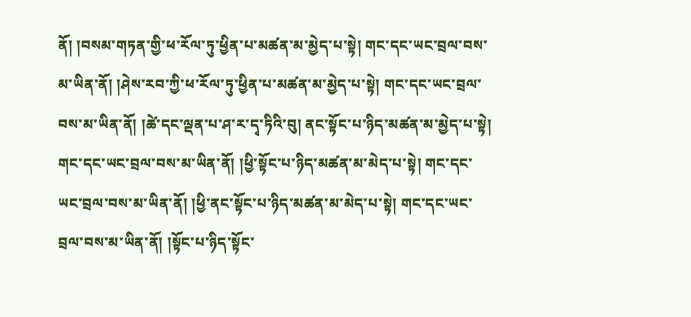ནོ། །བསམ་གཏན་གྱི་ཕ་རོལ་ཏུ་ཕྱིན་པ་མཚན་མ་མྱེད་པ་སྟེ། གང་དང་ཡང་བྲལ་བས་མ་ཡིན་ནོ། །ཤེས་རབ་ཀྱི་ཕ་རོལ་ཏུ་ཕྱིན་པ་མཚན་མ་མྱེད་པ་སྟེ། གང་དང་ཡང་བྲལ་བས་མ་ཡིན་ནོ། །ཚེ་དང་ལྡན་པ་ཤ་ར་དྭ་ཏིའི་བུ། ནང་སྟོང་པ་ཉིད་མཚན་མ་མྱེད་པ་སྟེ། གང་དང་ཡང་བྲལ་བས་མ་ཡིན་ནོ། །ཕྱི་སྟོང་པ་ཉིད་མཚན་མ་མེད་པ་སྟེ། གང་དང་ཡང་བྲལ་བས་མ་ཡིན་ནོ། །ཕྱི་ནང་སྟོང་པ་ཉིད་མཚན་མ་མེད་པ་སྟེ། གང་དང་ཡང་བྲལ་བས་མ་ཡིན་ནོ། །སྟོང་པ་ཉིད་སྟོང་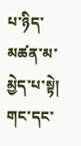པ་ཉིད་མཚན་མ་མྱེད་པ་སྟེ། གང་དང་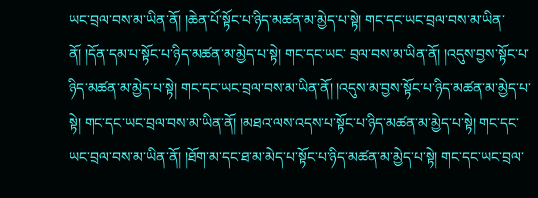ཡང་བྲལ་བས་མ་ཡིན་ནོ། །ཆེན་པོ་སྟོང་པ་ཉིད་མཚན་མ་མྱེད་པ་སྟེ། གང་དང་ཡང་བྲལ་བས་མ་ཡིན་ནོ། །དོན་དམ་པ་སྟོང་པ་ཉིད་མཚན་མ་མྱེད་པ་སྟེ། གང་དང་ཡང་ བྲལ་བས་མ་ཡིན་ནོ། །འདུས་བྱས་སྟོང་པ་ཉིད་མཚན་མ་མྱེད་པ་སྟེ། གང་དང་ཡང་བྲལ་བས་མ་ཡིན་ནོ། །འདུས་མ་བྱས་སྟོང་པ་ཉིད་མཚན་མ་མྱེད་པ་སྟེ། གང་དང་ཡང་བྲལ་བས་མ་ཡིན་ནོ། །མཐའ་ལས་འདས་པ་སྟོང་པ་ཉིད་མཚན་མ་མྱེད་པ་སྟེ། གང་དང་ ཡང་བྲལ་བས་མ་ཡིན་ནོ། །ཐོག་མ་དང་ཐ་མ་མེད་པ་སྟོང་པ་ཉིད་མཚན་མ་མྱེད་པ་སྟེ། གང་དང་ཡང་བྲལ་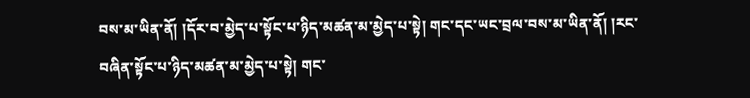བས་མ་ཡིན་ནོ། །དོར་བ་མྱེད་པ་སྟོང་པ་ཉིད་མཚན་མ་མྱེད་པ་སྟེ། གང་དང་ཡང་བྲལ་བས་མ་ཡིན་ནོ། །རང་བཞིན་སྟོང་པ་ཉིད་མཚན་མ་མྱེད་པ་སྟེ། གང་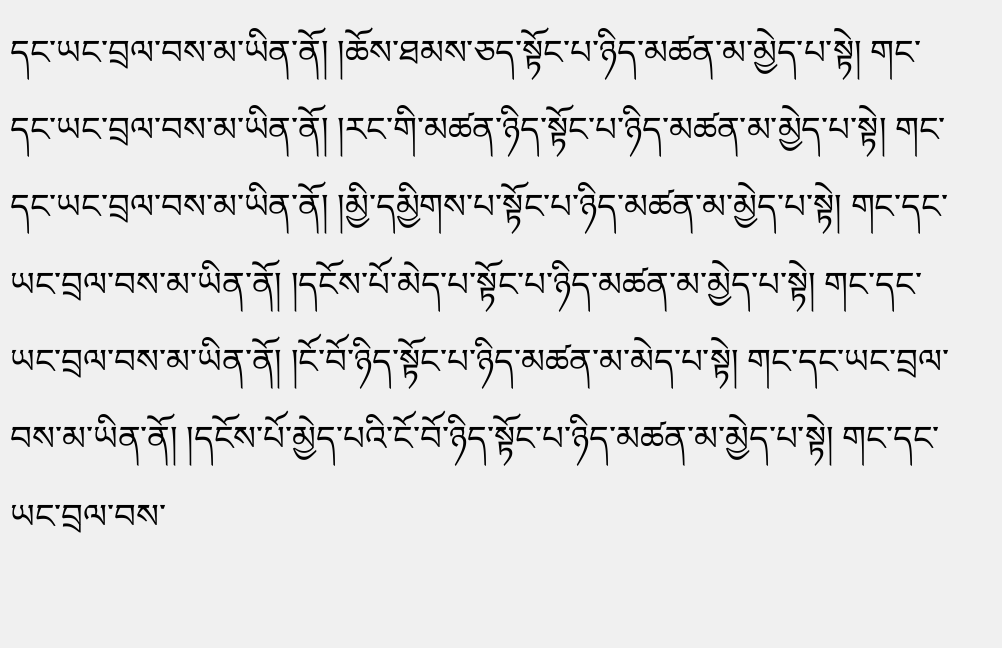དང་ཡང་བྲལ་བས་མ་ཡིན་ནོ། །ཆོས་ཐམས་ཅད་སྟོང་པ་ཉིད་མཚན་མ་མྱེད་པ་སྟེ། གང་དང་ཡང་བྲལ་བས་མ་ཡིན་ནོ། །རང་གི་མཚན་ཉིད་སྟོང་པ་ཉིད་མཚན་མ་མྱེད་པ་སྟེ། གང་དང་ཡང་བྲལ་བས་མ་ཡིན་ནོ། །མྱི་དམྱིགས་པ་སྟོང་པ་ཉིད་མཚན་མ་མྱེད་པ་སྟེ། གང་དང་ ཡང་བྲལ་བས་མ་ཡིན་ནོ། །དངོས་པོ་མེད་པ་སྟོང་པ་ཉིད་མཚན་མ་མྱེད་པ་སྟེ། གང་དང་ཡང་བྲལ་བས་མ་ཡིན་ནོ། །ངོ་བོ་ཉིད་སྟོང་པ་ཉིད་མཚན་མ་མེད་པ་སྟེ། གང་དང་ཡང་བྲལ་བས་མ་ཡིན་ནོ། །དངོས་པོ་མྱེད་པའི་ངོ་བོ་ཉིད་སྟོང་པ་ཉིད་མཚན་མ་མྱེད་པ་སྟེ། གང་དང་ ཡང་བྲལ་བས་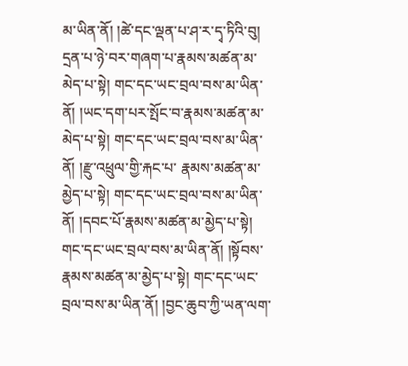མ་ཡིན་ནོ། །ཚེ་དང་ལྡན་པ་ཤ་ར་དྭ་ཏིའི་བུ། དྲན་པ་ཉེ་བར་གཞག་པ་རྣམས་མཚན་མ་མེད་པ་སྟེ། གང་དང་ཡང་བྲལ་བས་མ་ཡིན་ནོ། །ཡང་དག་པར་སྤོང་བ་རྣམས་མཚན་མ་མེད་པ་སྟེ། གང་དང་ཡང་བྲལ་བས་མ་ཡིན་ནོ། །རྫུ་འཕྲུལ་གྱི་རྐང་པ་ རྣམས་མཚན་མ་མྱེད་པ་སྟེ། གང་དང་ཡང་བྲལ་བས་མ་ཡིན་ནོ། །དབང་པོ་རྣམས་མཚན་མ་མྱེད་པ་སྟེ། གང་དང་ཡང་བྲལ་བས་མ་ཡིན་ནོ། །སྟོབས་རྣམས་མཚན་མ་མྱེད་པ་སྟེ། གང་དང་ཡང་བྲལ་བས་མ་ཡིན་ནོ། །བྱང་ཆུབ་ཀྱི་ཡན་ལག་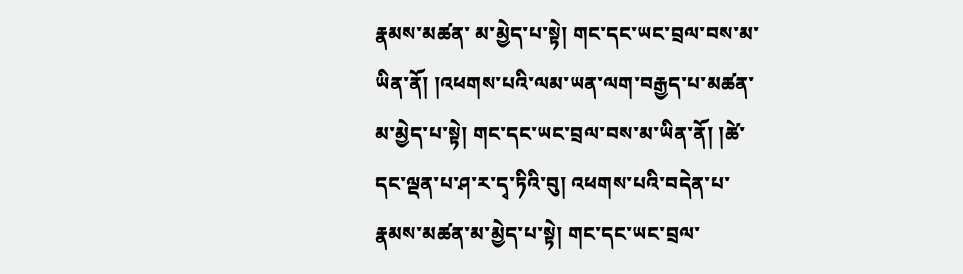རྣམས་མཚན་ མ་མྱེད་པ་སྟེ། གང་དང་ཡང་བྲལ་བས་མ་ཡིན་ནོ། །འཕགས་པའི་ལམ་ཡན་ལག་བརྒྱད་པ་མཚན་མ་མྱེད་པ་སྟེ། གང་དང་ཡང་བྲལ་བས་མ་ཡིན་ནོ། །ཚེ་དང་ལྡན་པ་ཤ་ར་དྭ་ཏིའི་བུ། འཕགས་པའི་བདེན་པ་རྣམས་མཚན་མ་མྱེད་པ་སྟེ། གང་དང་ཡང་བྲལ་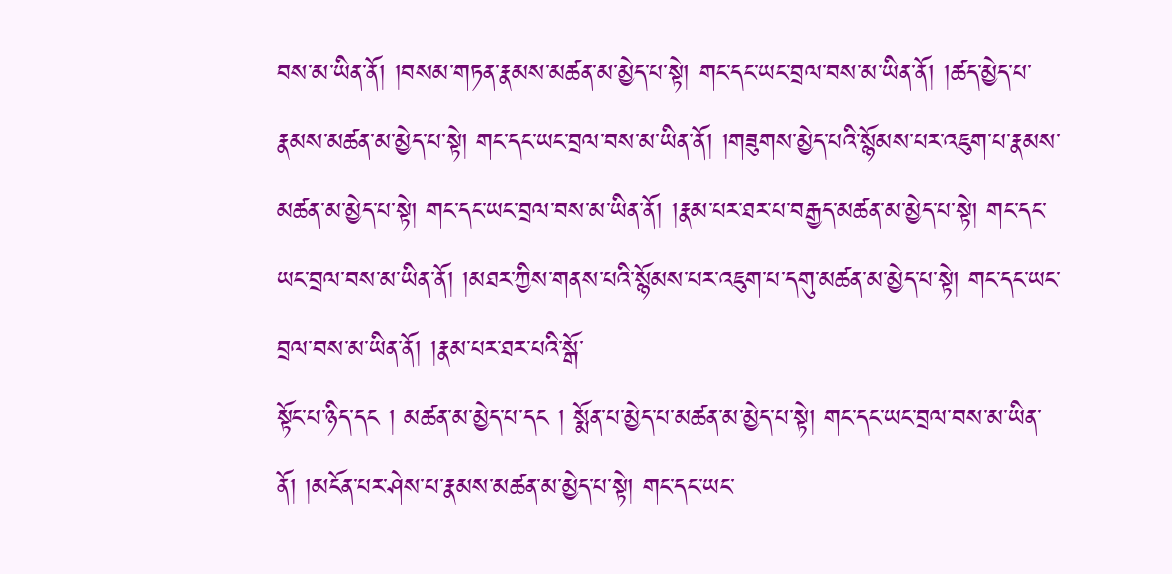བས་མ་ཡིན་ནོ། །བསམ་གཏན་རྣམས་མཚན་མ་མྱེད་པ་སྟེ། གང་དང་ཡང་བྲལ་བས་མ་ཡིན་ནོ། །ཚད་མྱེད་པ་རྣམས་མཚན་མ་མྱེད་པ་སྟེ། གང་དང་ཡང་བྲལ་བས་མ་ཡིན་ནོ། །གཟུགས་མྱེད་པའི་སྙོམས་པར་འཇུག་པ་རྣམས་མཚན་མ་མྱེད་པ་སྟེ། གང་དང་ཡང་བྲལ་བས་མ་ཡིན་ནོ། །རྣམ་པར་ཐར་པ་བརྒྱད་མཚན་མ་མྱེད་པ་སྟེ། གང་དང་ཡང་བྲལ་བས་མ་ཡིན་ནོ། །མཐར་ཀྱིས་གནས་པའི་སྙོམས་པར་འཇུག་པ་དགུ་མཚན་མ་མྱེད་པ་སྟེ། གང་དང་ཡང་བྲལ་བས་མ་ཡིན་ནོ། །རྣམ་པར་ཐར་པའི་སྒོ་
སྟོང་པ་ཉིད་དང ། མཚན་མ་མྱེད་པ་དང ། སྨོན་པ་མྱེད་པ་མཚན་མ་མྱེད་པ་སྟེ། གང་དང་ཡང་བྲལ་བས་མ་ཡིན་ནོ། །མངོན་པར་ཤེས་པ་རྣམས་མཚན་མ་མྱེད་པ་སྟེ། གང་དང་ཡང་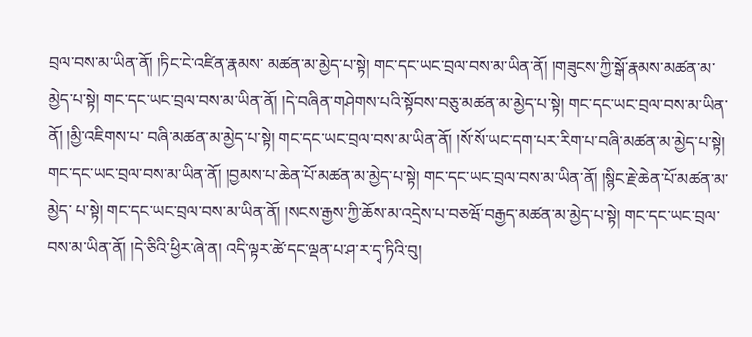བྲལ་བས་མ་ཡིན་ནོ། །ཏིང་ངེ་འཛིན་རྣམས་ མཚན་མ་མྱེད་པ་སྟེ། གང་དང་ཡང་བྲལ་བས་མ་ཡིན་ནོ། །གཟུངས་ཀྱི་སྒོ་རྣམས་མཚན་མ་མྱེད་པ་སྟེ། གང་དང་ཡང་བྲལ་བས་མ་ཡིན་ནོ། །དེ་བཞིན་གཤེགས་པའི་སྟོབས་བཅུ་མཚན་མ་མྱེད་པ་སྟེ། གང་དང་ཡང་བྲལ་བས་མ་ཡིན་ནོ། །མྱི་འཇིགས་པ་ བཞི་མཚན་མ་མྱེད་པ་སྟེ། གང་དང་ཡང་བྲལ་བས་མ་ཡིན་ནོ། །སོ་སོ་ཡང་དག་པར་རིག་པ་བཞི་མཚན་མ་མྱེད་པ་སྟེ། གང་དང་ཡང་བྲལ་བས་མ་ཡིན་ནོ། །བྱམས་པ་ཆེན་པོ་མཚན་མ་མྱེད་པ་སྟེ། གང་དང་ཡང་བྲལ་བས་མ་ཡིན་ནོ། །སྙིང་རྗེ་ཆེན་པོ་མཚན་མ་མྱེད་ པ་སྟེ། གང་དང་ཡང་བྲལ་བས་མ་ཡིན་ནོ། །སངས་རྒྱས་ཀྱི་ཆོས་མ་འདྲེས་པ་བཅཝོ་བརྒྱད་མཚན་མ་མྱེད་པ་སྟེ། གང་དང་ཡང་བྲལ་བས་མ་ཡིན་ནོ། །དེ་ཅིའི་ཕྱིར་ཞེ་ན། འདི་ལྟར་ཚེ་དང་ལྡན་པ་ཤ་ར་དྭ་ཏིའི་བུ།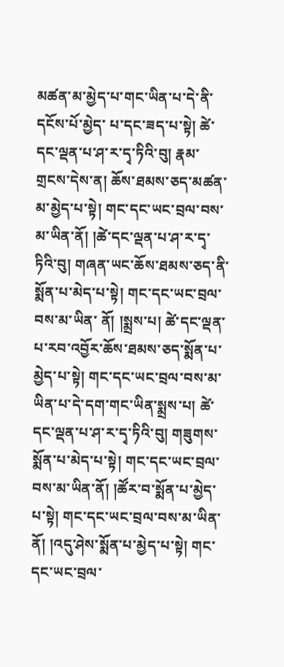མཚན་མ་མྱེད་པ་གང་ཡིན་པ་དེ་ནི་དངོས་པོ་མྱེད་ པ་དང་ཟད་པ་སྟེ། ཚེ་དང་ལྡན་པ་ཤ་ར་དྭ་ཏིའི་བུ། རྣམ་གྲངས་དེས་ན། ཆོས་ཐམས་ཅད་མཚན་མ་མྱེད་པ་སྟེ། གང་དང་ཡང་བྲལ་བས་མ་ཡིན་ནོ། །ཚེ་དང་ལྡན་པ་ཤ་ར་དྭ་ཏིའི་བུ། གཞན་ཡང་ཆོས་ཐམས་ཅད་ནི་སྨོན་པ་མེད་པ་སྟེ། གང་དང་ཡང་བྲལ་བས་མ་ཡིན་ ནོ། །སྨྲས་པ། ཚེ་དང་ལྡན་པ་རབ་འབྱོར་ཆོས་ཐམས་ཅད་སྨོན་པ་མྱེད་པ་སྟེ། གང་དང་ཡང་བྲལ་བས་མ་ཡིན་པ་དེ་དག་གང་ཡིན་སྨྲས་པ། ཚེ་དང་ལྡན་པ་ཤ་ར་དྭ་ཏིའི་བུ། གཟུགས་སྨོན་པ་མེད་པ་སྟེ། གང་དང་ཡང་བྲལ་བས་མ་ཡིན་ནོ། །ཚོར་བ་སྨོན་པ་མྱེད་པ་སྟེ། གང་དང་ཡང་བྲལ་བས་མ་ཡིན་ནོ། །འདུ་ཤེས་སྨོན་པ་མྱེད་པ་སྟེ། གང་དང་ཡང་བྲལ་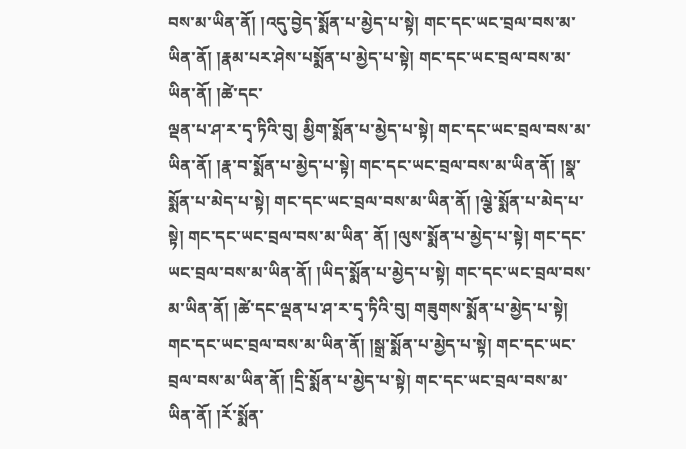བས་མ་ཡིན་ནོ། །འདུ་བྱེད་སྨོན་པ་མྱེད་པ་སྟེ། གང་དང་ཡང་བྲལ་བས་མ་ཡིན་ནོ། །རྣམ་པར་ཤེས་པསྨོན་པ་མྱེད་པ་སྟེ། གང་དང་ཡང་བྲལ་བས་མ་ཡིན་ནོ། །ཚེ་དང་
ལྡན་པ་ཤ་ར་དྭ་ཏིའི་བུ། མྱིག་སྨོན་པ་མྱེད་པ་སྟེ། གང་དང་ཡང་བྲལ་བས་མ་ཡིན་ནོ། །རྣ་བ་སྨོན་པ་མྱེད་པ་སྟེ། གང་དང་ཡང་བྲལ་བས་མ་ཡིན་ནོ། །སྣ་སྨོན་པ་མེད་པ་སྟེ། གང་དང་ཡང་བྲལ་བས་མ་ཡིན་ནོ། །ལྕེ་སྨོན་པ་མེད་པ་སྟེ། གང་དང་ཡང་བྲལ་བས་མ་ཡིན་ ནོ། །ལུས་སྨོན་པ་མྱེད་པ་སྟེ། གང་དང་ཡང་བྲལ་བས་མ་ཡིན་ནོ། །ཡིད་སྨོན་པ་མྱེད་པ་སྟེ། གང་དང་ཡང་བྲལ་བས་མ་ཡིན་ནོ། །ཚེ་དང་ལྡན་པ་ཤ་ར་དྭ་ཏིའི་བུ། གཟུགས་སྨོན་པ་མྱེད་པ་སྟེ། གང་དང་ཡང་བྲལ་བས་མ་ཡིན་ནོ། །སྒྲ་སྨོན་པ་མྱེད་པ་སྟེ། གང་དང་ཡང་བྲལ་བས་མ་ཡིན་ནོ། །དྲི་སྨོན་པ་མྱེད་པ་སྟེ། གང་དང་ཡང་བྲལ་བས་མ་ཡིན་ནོ། །རོ་སྨོན་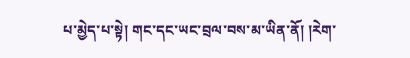པ་མྱེད་པ་སྟེ། གང་དང་ཡང་བྲལ་བས་མ་ཡིན་ནོ། །རེག་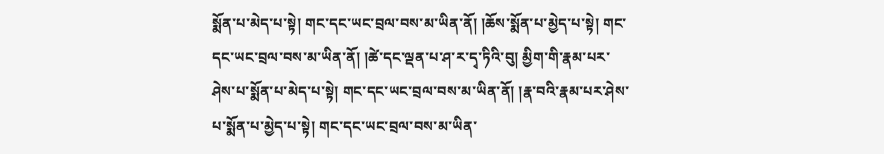སྨོན་པ་མེད་པ་སྟེ། གང་དང་ཡང་བྲལ་བས་མ་ཡིན་ནོ། །ཆོས་སྨོན་པ་མྱེད་པ་སྟེ། གང་ དང་ཡང་བྲལ་བས་མ་ཡིན་ནོ། །ཚེ་དང་ལྡན་པ་ཤ་ར་དྭ་ཏིའི་བུ། མྱིག་གི་རྣམ་པར་ཤེས་པ་སྨོན་པ་མེད་པ་སྟེ། གང་དང་ཡང་བྲལ་བས་མ་ཡིན་ནོ། །རྣ་བའི་རྣམ་པར་ཤེས་པ་སྨོན་པ་མྱེད་པ་སྟེ། གང་དང་ཡང་བྲལ་བས་མ་ཡིན་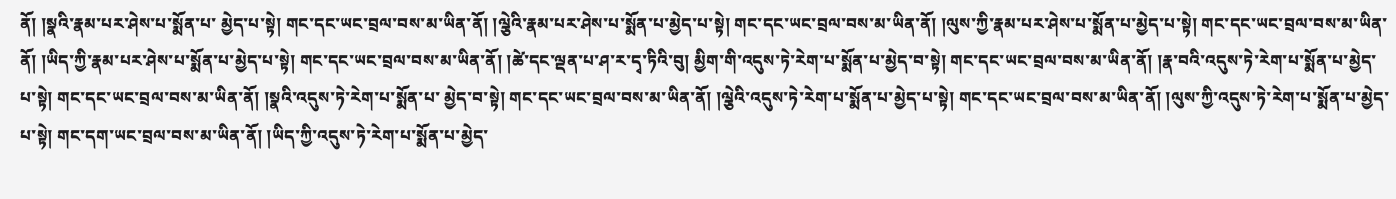ནོ། །སྣའི་རྣམ་པར་ཤེས་པ་སྨོན་པ་ མྱེད་པ་སྟེ། གང་དང་ཡང་བྲལ་བས་མ་ཡིན་ནོ། །ལྕེའི་རྣམ་པར་ཤེས་པ་སྨོན་པ་མྱེད་པ་སྟེ། གང་དང་ཡང་བྲལ་བས་མ་ཡིན་ནོ། །ལུས་ཀྱི་རྣམ་པར་ཤེས་པ་སྨོན་པ་མྱེད་པ་སྟེ། གང་དང་ཡང་བྲལ་བས་མ་ཡིན་ནོ། །ཡིད་ཀྱི་རྣམ་པར་ཤེས་པ་སྨོན་པ་མྱེད་པ་སྟེ། གང་དང་ཡང་བྲལ་བས་མ་ཡིན་ནོ། །ཚེ་དང་ལྡན་པ་ཤ་ར་དྭ་ཏིའི་བུ། མྱིག་གི་འདུས་ཏེ་རེག་པ་སྨོན་པ་མྱེད་བ་སྟེ། གང་དང་ཡང་བྲལ་བས་མ་ཡིན་ནོ། །རྣ་བའི་འདུས་ཏེ་རེག་པ་སྨོན་པ་མྱེད་པ་སྟེ། གང་དང་ཡང་བྲལ་བས་མ་ཡིན་ནོ། །སྣའི་འདུས་ཏེ་རེག་པ་སྨོན་པ་ མྱེད་བ་སྟེ། གང་དང་ཡང་བྲལ་བས་མ་ཡིན་ནོ། །ལྕེའི་འདུས་ཏེ་རེག་པ་སྨོན་པ་མྱེད་པ་སྟེ། གང་དང་ཡང་བྲལ་བས་མ་ཡིན་ནོ། །ལུས་ཀྱི་འདུས་ཏེ་རེག་པ་སྨོན་པ་མྱེད་པ་སྟེ། གང་དག་ཡང་བྲལ་བས་མ་ཡིན་ནོ། །ཡིད་ཀྱི་འདུས་ཏེ་རེག་པ་སྨོན་པ་མྱེད་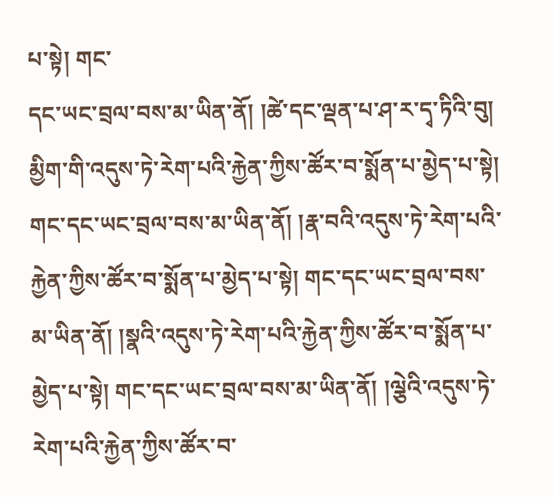པ་སྟེ། གང་
དང་ཡང་བྲལ་བས་མ་ཡིན་ནོ། །ཚེ་དང་ལྡན་པ་ཤ་ར་དྭ་ཏིའི་བུ། མྱིག་གི་འདུས་ཏེ་རེག་པའི་རྐྱེན་ཀྱིས་ཚོར་བ་སྨོན་པ་མྱེད་པ་སྟེ། གང་དང་ཡང་བྲལ་བས་མ་ཡིན་ནོ། །རྣ་བའི་འདུས་ཏེ་རེག་པའི་རྐྱེན་ཀྱིས་ཚོར་བ་སྨོན་པ་མྱེད་པ་སྟེ། གང་དང་ཡང་བྲལ་བས་མ་ཡིན་ནོ། །སྣའི་འདུས་ཏེ་རེག་པའི་རྐྱེན་ཀྱིས་ཚོར་བ་སྨོན་པ་མྱེད་པ་སྟེ། གང་དང་ཡང་བྲལ་བས་མ་ཡིན་ནོ། །ལྕེའི་འདུས་ཏེ་རེག་པའི་རྐྱེན་ཀྱིས་ཚོར་བ་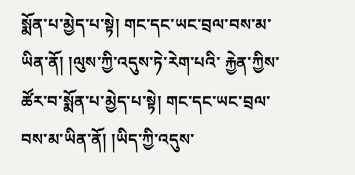སྨོན་པ་མྱེད་པ་སྟེ། གང་དང་ཡང་བྲལ་བས་མ་ཡིན་ནོ། །ལུས་ཀྱི་འདུས་ཏེ་རེག་པའི་ རྐྱེན་ཀྱིས་ཚོར་བ་སྨོན་པ་མྱེད་པ་སྟེ། གང་དང་ཡང་བྲལ་བས་མ་ཡིན་ནོ། །ཡིད་ཀྱི་འདུས་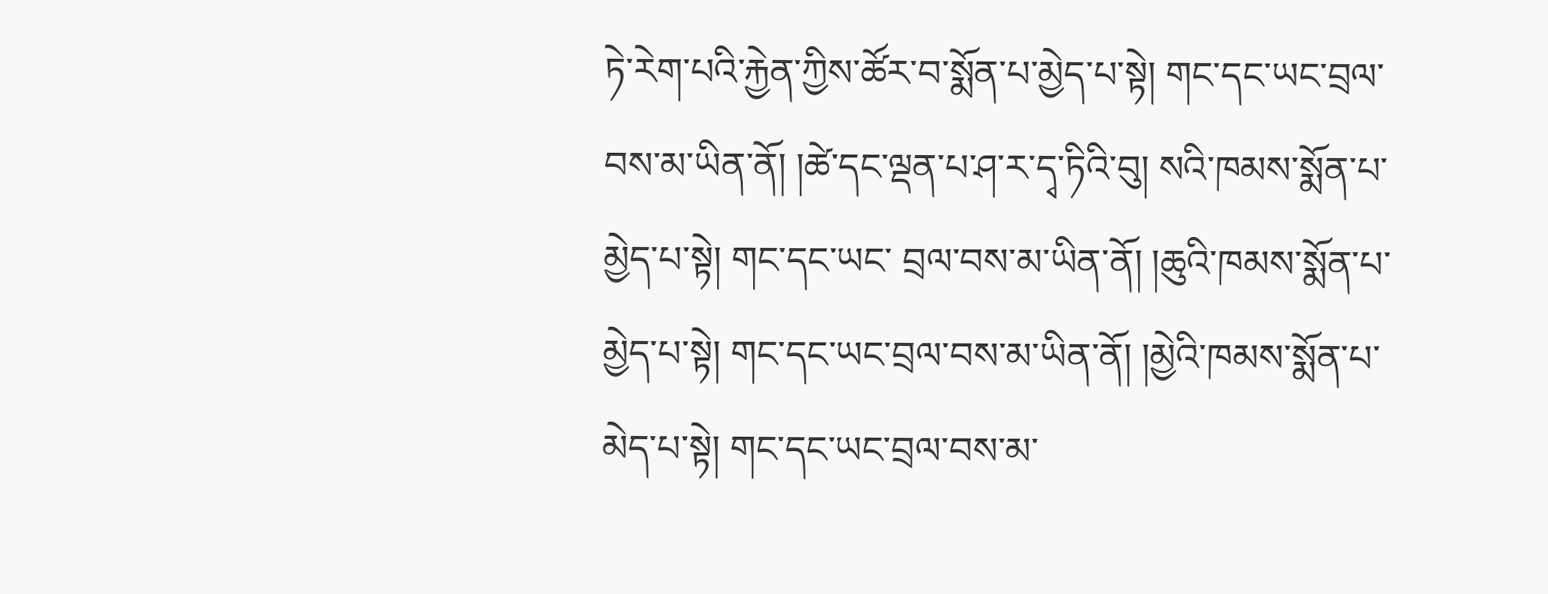ཏེ་རེག་པའི་རྐྱེན་ཀྱིས་ཚོར་བ་སྨོན་པ་མྱེད་པ་སྟེ། གང་དང་ཡང་བྲལ་བས་མ་ཡིན་ནོ། །ཚེ་དང་ལྡན་པ་ཤ་ར་དྭ་ཏིའི་བུ། སའི་ཁམས་སྨོན་པ་མྱེད་པ་སྟེ། གང་དང་ཡང་ བྲལ་བས་མ་ཡིན་ནོ། །ཆུའི་ཁམས་སྨོན་པ་མྱེད་པ་སྟེ། གང་དང་ཡང་བྲལ་བས་མ་ཡིན་ནོ། །མྱེའི་ཁམས་སྨོན་པ་མེད་པ་སྟེ། གང་དང་ཡང་བྲལ་བས་མ་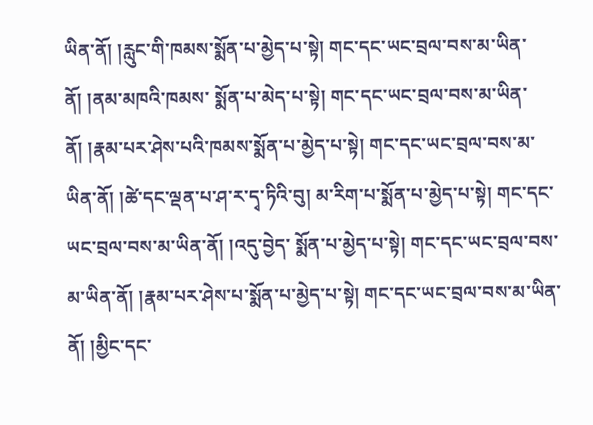ཡིན་ནོ། །རླུང་གི་ཁམས་སྨོན་པ་མྱེད་པ་སྟེ། གང་དང་ཡང་བྲལ་བས་མ་ཡིན་ནོ། །ནམ་མཁའི་ཁམས་ སྨོན་པ་མེད་པ་སྟེ། གང་དང་ཡང་བྲལ་བས་མ་ཡིན་ནོ། །རྣམ་པར་ཤེས་པའི་ཁམས་སྨོན་པ་མྱེད་པ་སྟེ། གང་དང་ཡང་བྲལ་བས་མ་ཡིན་ནོ། །ཚེ་དང་ལྡན་པ་ཤ་ར་དྭ་ཏིའི་བུ། མ་རིག་པ་སྨོན་པ་མྱེད་པ་སྟེ། གང་དང་ཡང་བྲལ་བས་མ་ཡིན་ནོ། །འདུ་བྱེད་ སྨོན་པ་མྱེད་པ་སྟེ། གང་དང་ཡང་བྲལ་བས་མ་ཡིན་ནོ། །རྣམ་པར་ཤེས་པ་སྨོན་པ་མྱེད་པ་སྟེ། གང་དང་ཡང་བྲལ་བས་མ་ཡིན་ནོ། །མྱིང་དང་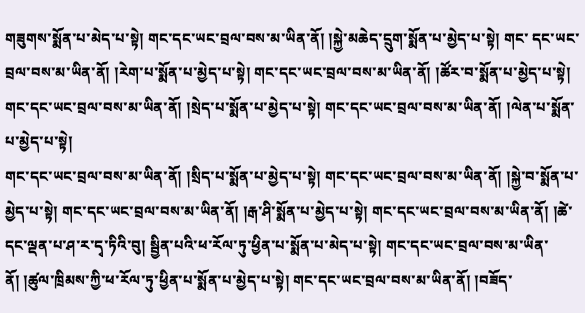གཟུགས་སྨོན་པ་མེད་པ་སྟེ། གང་དང་ཡང་བྲལ་བས་མ་ཡིན་ནོ། །སྐྱེ་མཆེད་དྲུག་སྨོན་པ་མྱེད་པ་སྟེ། གང་ དང་ཡང་བྲལ་བས་མ་ཡིན་ནོ། །རེག་པ་སྨོན་པ་མྱེད་པ་སྟེ། གང་དང་ཡང་བྲལ་བས་མ་ཡིན་ནོ། །ཚོར་བ་སྨོན་པ་མྱེད་པ་སྟེ། གང་དང་ཡང་བྲལ་བས་མ་ཡིན་ནོ། །སྲེད་པ་སྨོན་པ་མྱེད་པ་སྟེ། གང་དང་ཡང་བྲལ་བས་མ་ཡིན་ནོ། །ལེན་པ་སྨོན་པ་མྱེད་པ་སྟེ།
གང་དང་ཡང་བྲལ་བས་མ་ཡིན་ནོ། །སྲིད་པ་སྨོན་པ་མྱེད་པ་སྟེ། གང་དང་ཡང་བྲལ་བས་མ་ཡིན་ནོ། །སྐྱེ་བ་སྨོན་པ་མྱེད་པ་སྟེ། གང་དང་ཡང་བྲལ་བས་མ་ཡིན་ནོ། །རྒ་ཤི་སྨོན་པ་མྱེད་པ་སྟེ། གང་དང་ཡང་བྲལ་བས་མ་ཡིན་ནོ། །ཚེ་དང་ལྡན་པ་ཤ་ར་དྭ་ཏིའི་བུ། སྦྱིན་པའི་ཕ་རོལ་ཏུ་ཕྱིན་པ་སྨོན་པ་མེད་པ་སྟེ། གང་དང་ཡང་བྲལ་བས་མ་ཡིན་ནོ། །ཚུལ་ཁྲིམས་ཀྱི་ཕ་རོལ་ཏུ་ཕྱིན་པ་སྨོན་པ་མྱེད་པ་སྟེ། གང་དང་ཡང་བྲལ་བས་མ་ཡིན་ནོ། །བཟོད་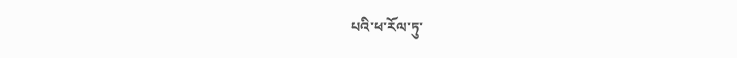པའི་ཕ་རོལ་ཏུ་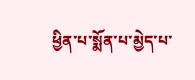ཕྱིན་པ་སྨོན་པ་མྱེད་པ་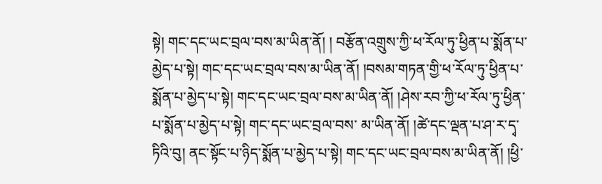སྟེ། གང་དང་ཡང་བྲལ་བས་མ་ཡིན་ནོ། ། བརྩོན་འགྲུས་ཀྱི་ཕ་རོལ་ཏུ་ཕྱིན་པ་སྨོན་པ་མྱེད་པ་སྟེ། གང་དང་ཡང་བྲལ་བས་མ་ཡིན་ནོ། །བསམ་གཏན་གྱི་ཕ་རོལ་ཏུ་ཕྱིན་པ་སྨོན་པ་མྱེད་པ་སྟེ། གང་དང་ཡང་བྲལ་བས་མ་ཡིན་ནོ། །ཤེས་རབ་ཀྱི་ཕ་རོལ་ཏུ་ཕྱིན་པ་སྨོན་པ་མྱེད་པ་སྟེ། གང་དང་ཡང་བྲལ་བས་ མ་ཡིན་ནོ། །ཚེ་དང་ལྡན་པ་ཤ་ར་དྭ་ཏིའི་བུ། ནང་སྟོང་པ་ཉིད་སྨོན་པ་མྱེད་པ་སྟེ། གང་དང་ཡང་བྲལ་བས་མ་ཡིན་ནོ། །ཕྱི་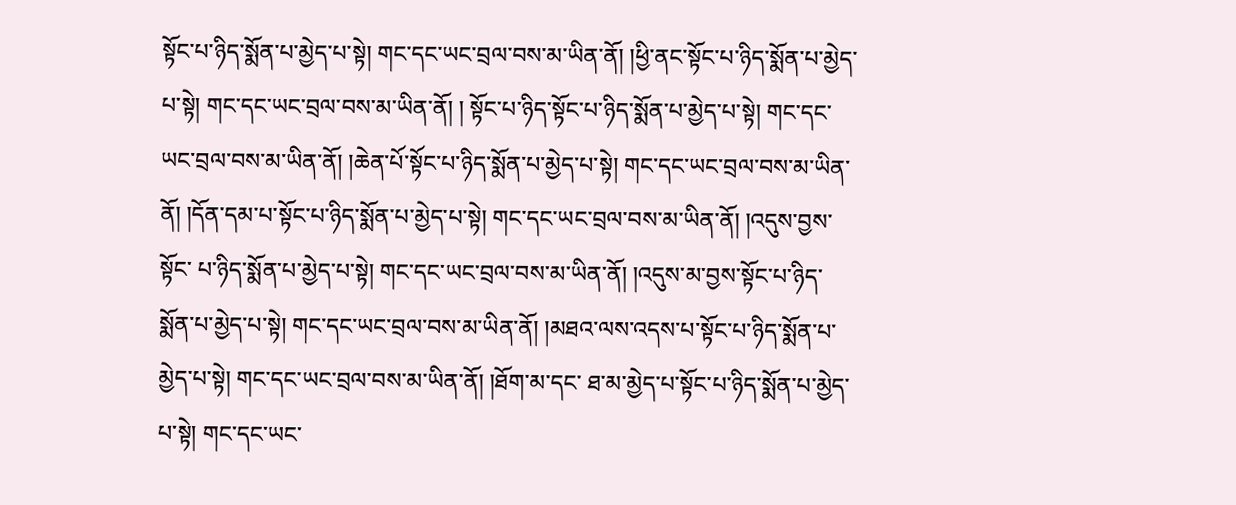སྟོང་པ་ཉིད་སྨོན་པ་མྱེད་པ་སྟེ། གང་དང་ཡང་བྲལ་བས་མ་ཡིན་ནོ། །ཕྱི་ནང་སྟོང་པ་ཉིད་སྨོན་པ་མྱེད་པ་སྟེ། གང་དང་ཡང་བྲལ་བས་མ་ཡིན་ནོ། ། སྟོང་པ་ཉིད་སྟོང་པ་ཉིད་སྨོན་པ་མྱེད་པ་སྟེ། གང་དང་ཡང་བྲལ་བས་མ་ཡིན་ནོ། །ཆེན་པོ་སྟོང་པ་ཉིད་སྨོན་པ་མྱེད་པ་སྟེ། གང་དང་ཡང་བྲལ་བས་མ་ཡིན་ནོ། །དོན་དམ་པ་སྟོང་པ་ཉིད་སྨོན་པ་མྱེད་པ་སྟེ། གང་དང་ཡང་བྲལ་བས་མ་ཡིན་ནོ། །འདུས་བྱས་སྟོང་ པ་ཉིད་སྨོན་པ་མྱེད་པ་སྟེ། གང་དང་ཡང་བྲལ་བས་མ་ཡིན་ནོ། །འདུས་མ་བྱས་སྟོང་པ་ཉིད་སྨོན་པ་མྱེད་པ་སྟེ། གང་དང་ཡང་བྲལ་བས་མ་ཡིན་ནོ། །མཐའ་ལས་འདས་པ་སྟོང་པ་ཉིད་སྨོན་པ་མྱེད་པ་སྟེ། གང་དང་ཡང་བྲལ་བས་མ་ཡིན་ནོ། །ཐོག་མ་དང་ ཐ་མ་མྱེད་པ་སྟོང་པ་ཉིད་སྨོན་པ་མྱེད་པ་སྟེ། གང་དང་ཡང་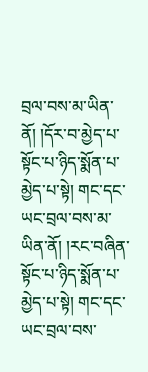བྲལ་བས་མ་ཡིན་ནོ། །དོར་བ་མྱེད་པ་སྟོང་པ་ཉིད་སྨོན་པ་མྱེད་པ་སྟེ། གང་དང་ཡང་བྲལ་བས་མ་ཡིན་ནོ། །རང་བཞིན་སྟོང་པ་ཉིད་སྨོན་པ་མྱེད་པ་སྟེ། གང་དང་ཡང་བྲལ་བས་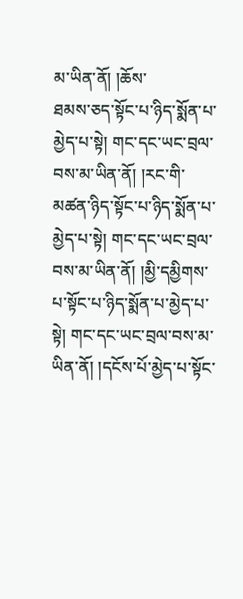མ་ཡིན་ནོ། །ཆོས་
ཐམས་ཅད་སྟོང་པ་ཉིད་སྨོན་པ་མྱེད་པ་སྟེ། གང་དང་ཡང་བྲལ་བས་མ་ཡིན་ནོ། །རང་གི་མཚན་ཉིད་སྟོང་པ་ཉིད་སྨོན་པ་མྱེད་པ་སྟེ། གང་དང་ཡང་བྲལ་བས་མ་ཡིན་ནོ། །མྱི་དམྱིགས་པ་སྟོང་པ་ཉིད་སྨོན་པ་མྱེད་པ་སྟེ། གང་དང་ཡང་བྲལ་བས་མ་ ཡིན་ནོ། །དངོས་པོ་མྱེད་པ་སྟོང་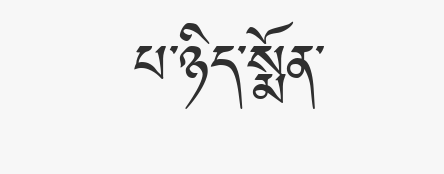པ་ཉིད་སྨོན་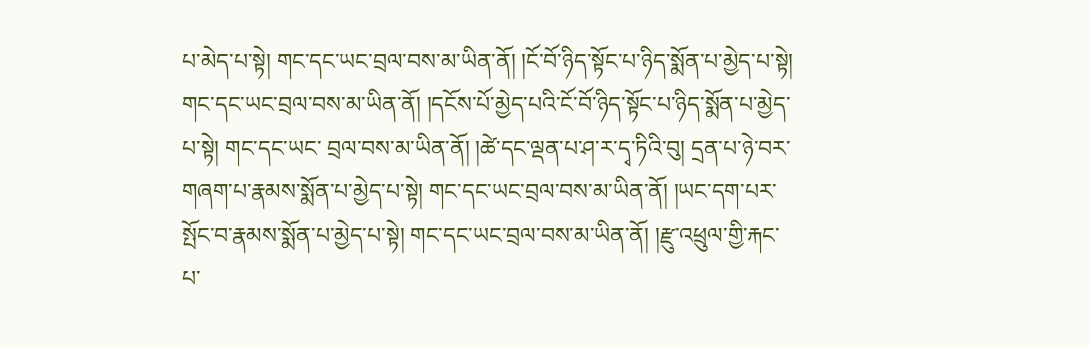པ་མེད་པ་སྟེ། གང་དང་ཡང་བྲལ་བས་མ་ཡིན་ནོ། །ངོ་བོ་ཉིད་སྟོང་པ་ཉིད་སྨོན་པ་མྱེད་པ་སྟེ། གང་དང་ཡང་བྲལ་བས་མ་ཡིན་ནོ། །དངོས་པོ་མྱེད་པའི་ངོ་བོ་ཉིད་སྟོང་པ་ཉིད་སྨོན་པ་མྱེད་པ་སྟེ། གང་དང་ཡང་ བྲལ་བས་མ་ཡིན་ནོ། །ཚེ་དང་ལྡན་པ་ཤ་ར་དྭ་ཏིའི་བུ། དྲན་པ་ཉེ་བར་གཞག་པ་རྣམས་སྨོན་པ་མྱེད་པ་སྟེ། གང་དང་ཡང་བྲལ་བས་མ་ཡིན་ནོ། །ཡང་དག་པར་སྤོང་བ་རྣམས་སྨོན་པ་མྱེད་པ་སྟེ། གང་དང་ཡང་བྲལ་བས་མ་ཡིན་ནོ། །རྫུ་འཕྲུལ་གྱི་རྐང་པ་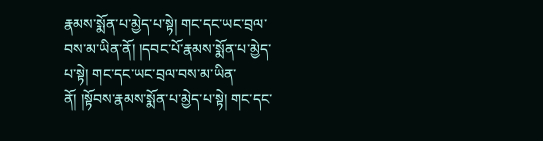རྣམས་སྨོན་པ་མྱེད་པ་སྟེ། གང་དང་ཡང་བྲལ་བས་མ་ཡིན་ནོ། །དབང་པོ་རྣམས་སྨོན་པ་མྱེད་པ་སྟེ། གང་དང་ཡང་བྲལ་བས་མ་ཡིན་ནོ། །སྟོབས་རྣམས་སྨོན་པ་མྱེད་པ་སྟེ། གང་དང་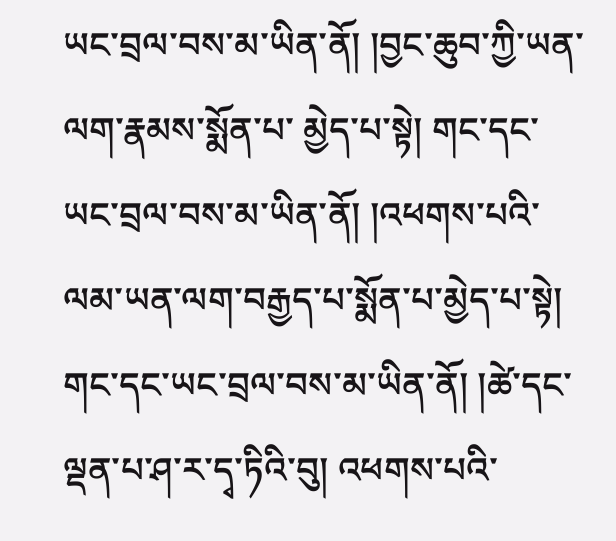ཡང་བྲལ་བས་མ་ཡིན་ནོ། །བྱང་ཆུབ་ཀྱི་ཡན་ལག་རྣམས་སྨོན་པ་ མྱེད་པ་སྟེ། གང་དང་ཡང་བྲལ་བས་མ་ཡིན་ནོ། །འཕགས་པའི་ལམ་ཡན་ལག་བརྒྱད་པ་སྨོན་པ་མྱེད་པ་སྟེ། གང་དང་ཡང་བྲལ་བས་མ་ཡིན་ནོ། །ཚེ་དང་ལྡན་པ་ཤ་ར་དྭ་ཏིའི་བུ། འཕགས་པའི་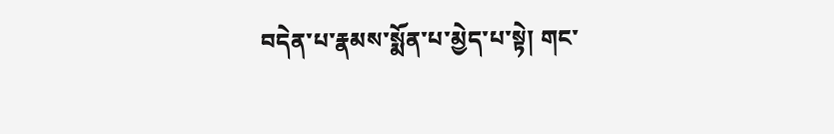བདེན་པ་རྣམས་སྨོན་པ་མྱེད་པ་སྟེ། གང་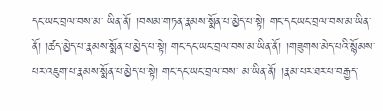དང་ཡང་བྲལ་བས་མ་ ཡིན་ནོ། །བསམ་གཏན་རྣམས་སྨོན་པ་མྱེད་པ་སྟེ། གང་དང་ཡང་བྲལ་བས་མ་ཡིན་ནོ། །ཚད་མྱེད་པ་རྣམས་སྨོན་པ་མྱེད་པ་སྟེ། གང་དང་ཡང་བྲལ་བས་མ་ཡིན་ནོ། །གཟུགས་མེད་པའི་སྙོམས་པར་འཇུག་པ་རྣམས་སྨོན་པ་མྱེད་པ་སྟེ། གང་དང་ཡང་བྲལ་བས་ མ་ཡིན་ནོ། །རྣམ་པར་ཐར་པ་བརྒྱད་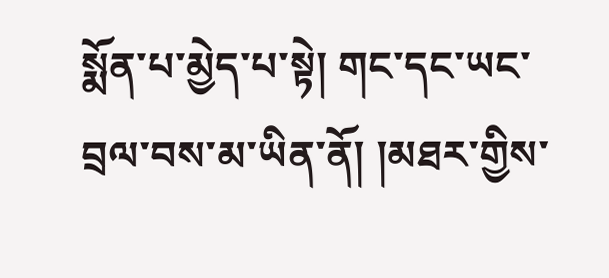སྨོན་པ་མྱེད་པ་སྟེ། གང་དང་ཡང་བྲལ་བས་མ་ཡིན་ནོ། །མཐར་གྱིས་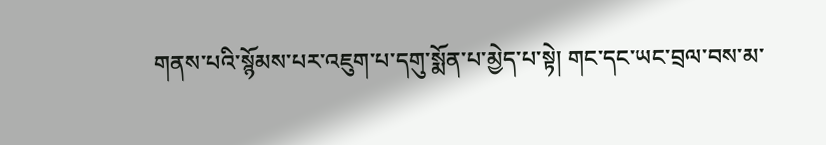གནས་པའི་སྙོམས་པར་འཇུག་པ་དགུ་སྨོན་པ་མྱེད་པ་སྟེ། གང་དང་ཡང་བྲལ་བས་མ་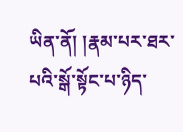ཡིན་ནོ། །རྣམ་པར་ཐར་པའི་སྒོ་སྟོང་པ་ཉིད་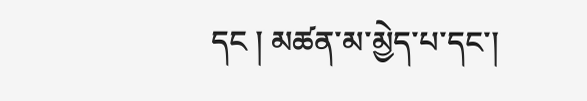དང ། མཚན་མ་མྱེད་པ་དང་།